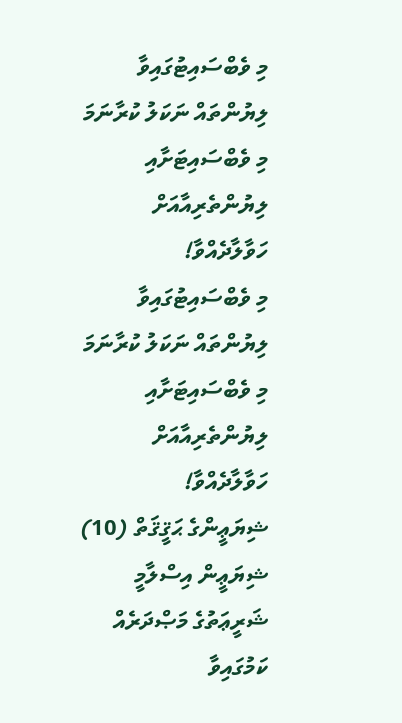މި ވެބްސައިޓުގައިވާ ލިޔުންތައް ނަކަލު ކުރާނަމަ މި ވެބްސައިޓަށާއި ލިޔުންތެރިއާއަށް ހަވާލާދެއްވާ!
މި ވެބްސައިޓުގައިވާ ލިޔުންތައް ނަކަލު ކުރާނަމަ މި ވެބްސައިޓަށާއި ލިޔުންތެރިއާއަށް ހަވާލާދެއްވާ!
ޝިޔަޢީންގެ ޙަޤީޤަތް (10)
ޝިޔަޢީން އިސްލާމީ ޝަރީޢަތުގެ މަޞްދަރެއް ކަމުގައިވާ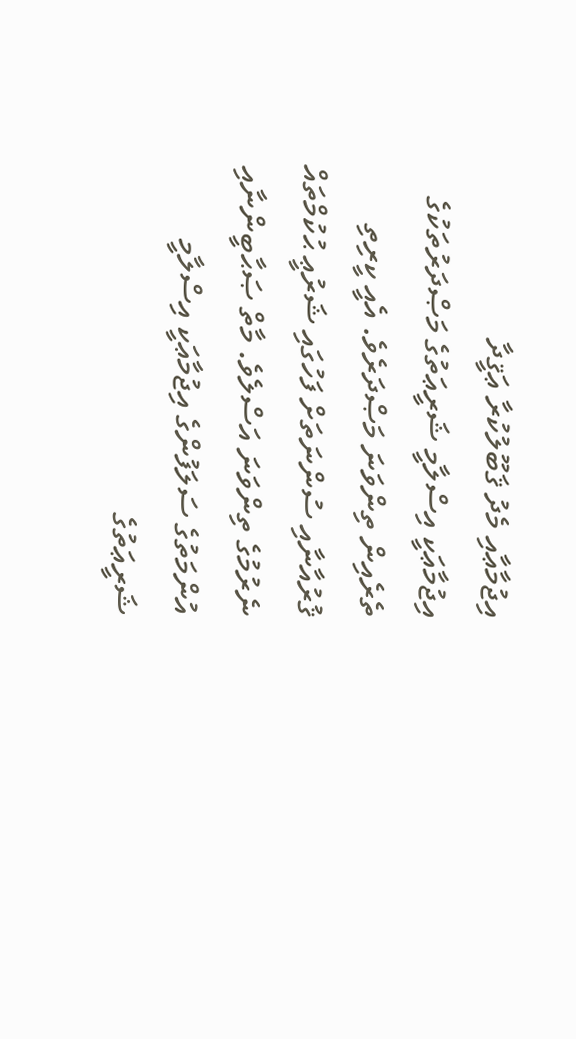އިޖުމާޢާއި މެދު ޤަބޫލުކުރާ ޢަޤީދާ
އިޖުމާޢަކީ އިސްލާމީ ޝަރީޢަތުގެ މަޞްދަރުތަކުގެ ތެރެއިން ތިންވަނަ މަޞްދަރެވެ. އެއީ ކީރިތި ޤުރުއާނާއި ސުންނަތަށް ފަހުގައި ޝަރުޢީ ޙުކުމްތައް ނެރުމުގެ ތިންވަނަ އަސްލެވެ. މާތް ޞަޙާބީންނާއި އުންމަތުގެ ސަލަފުންގެ އިޖުމާޢަކީ އިސްލާމީ ޝަރީޢަތުގެ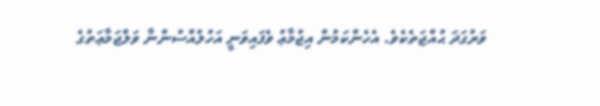ވަރުގަދަ ޙުއްޖަތެކެވެ. އެހެންކަމުން އިޖުމާޢު ވެފައިވަނީ އަހުލުއްސުންނާ ވަލްޖަމާޢަތުގެ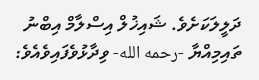ދަލީލަކަށެވެ. ޝައިޚުލް އިސްލާމް އިބްނު ތައިމިއްޔާ -رحمه الله- ވިދާޅުވެފައިވެއެވެ: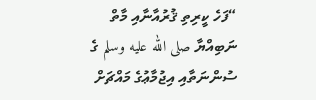“ފަހެ ކީރިތި ޤުރުއާނާއި މާތް ނަބިއްޔާ صلى الله عليه وسلم ގެ ސުންނަތާއި އިޖުމާޢުގެ މައްޗަށް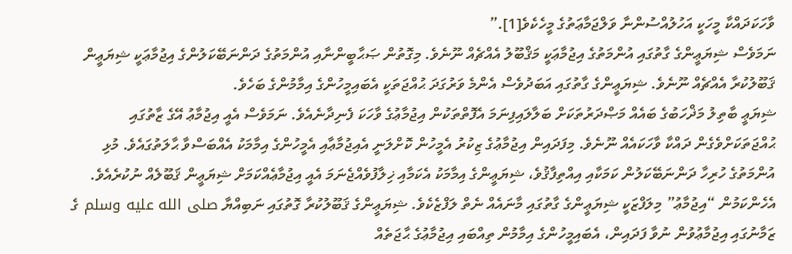ވާހަކަދައްކާ މީހަކީ އަހުލުއްސުންނާ ވަލްޖަމާޢަތުގެ މީހެކެވެ[1].”
ނަމަވެސް ޝިޔަޢީންގެ ގާތުގައި އުންމަތުގެ އިޖުމާޢަކީ މަޤްބޫލު އެއްޗެއް ނޫނެވެ. މިގޮތުން ޞަޙާބީންނާއި އުންމަތުގެ ދަންނަބޭކަލުންގެ އިޖުމާޢަކީ ޝިޔަޢީން ޤަބޫލުކުރާ އެއްޗެއް ނޫނެވެ. ޝިޔަޢީންގެ ގާތުގައި އަބަދުވެސް އެންމެ ވަރުގަދަ ޙުއްޖަތަކީ އެބައިމީހުންގެ އިމާމުންގެ ބަހެވެ.
ޝިޔަޢީ ބާތިލު މަޛްހަބުގެ ބައެއް މަޞްދަރުތަކަށް ބަލާލައިފިނަމަ އެފޮތްތަކުން އިޖުމާޢުގެ ވާހަކަ ފެނިދާނެއެވެ. ނަމަވެސް އެއީ އިޖުމާޢު އޭގެ ޒާތުގައި ޙުއްޖަތަކަށްވެގެން ދައްކާ ވާހަކައެއް ނޫނެވެ. މިފަދައިން އިޖުމާޢުގެ ޒިކުރު އެމީހުން ކޮށްލަނީ އެއިޖުމާޢާއި އެމީހުންގެ އިމާމަކު އެއްބަސްވާ ޙާލަތުގައެވެ. މުޅި އުންމަތުގެ ހުރިހާ ދަންނަބޭކަލުން ކަމަކާއި އިއްތިފާޤުވެ، ޝިޔަޢީންގެ އިމާމަކު އެކަމާއި ޚިލާފުވެއްޖެނަމަ އެއީ އިޖުމާޢެއްކަމަށް ޝިޔަޢީން ޤަބޫލެއް ނުކުރެއެވެ. އެހެންކަމުން “އިޖުމާޢު” މިލަފްޒަކީ ޝިޔަޢީންގެ ގާތުގައި މާނައެއް ނެތް ލަފްޒެކެވެ. ޝިޔަޢީންގެ ޤަބޫލުކުރާ ގޮތުގައި ނަބިއްޔާ صلى الله عليه وسلم ގެ ޒަމާނުގައި އިޖުމާޢުވުން ނުވާ ފަދައިން، އެބައިމީހުންގެ އިމާމުން ތިއްބައި އިޖުމާޢުގެ ޙާޖަތެއް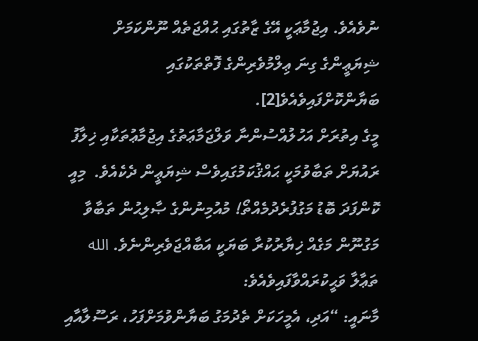ނުވެއެވެ. އިޖުމާޢަކީ އޭގެ ޒާތުގައި ޙުއްޖަތެއް ނޫންކަމަށް ޝިޔަޢީންގެ ގިނަ ޢިލްމުވެރިންގެ ފޮތްތަކުގައި ބަޔާންކޮށްފައިވެއެވެ[2].
މީގެ އިތުރަށް އަހުލުއްސުންނާ ވަލްޖަމާޢަތުގެ އިޖުމާޢުތަކާއި ޚިލާފު ރައުޔަށް ތަބާވުމަކީ ޙައްޤުކަމުގައިވެސް ޝިޔަޢީން ދެކެއެވެ.  މިއީ ކޮންފަދަ ބޮޑު މަގުފުރެދުމެއްތޯ! މުއުމިނުންގެ ޞާލިޙުން ތަބާވާ މަގުނޫން މަގެއް ޚިޔާރުކުރާ ބަޔަކީ އަބާއްޖަވެރިންނެވެ. الله ތަޢާލާ ވަޙީކުރައްވާފައިވެއެވެ:
މާނައީ: “އަދި، އެމީހަކަށް ތެދުމަގު ބަޔާންވުމަށްފަހު، ރަސޫލާއާއި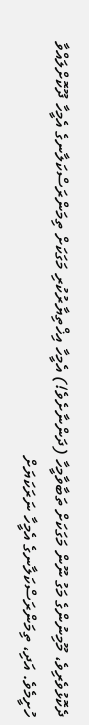ދެކޮޅުވެރިވެ، މޫމިނުންގެ މަގު ނޫން މަގަކަށް ތަބާވާމީހާ (ދަންނާށެވެ!) އެމީހާ އިޚްތިޔާރުކުރި މަގަކަށް ތިމަންރަސްކަލާނގެ އެމީހާ ދޫކޮށްލައްވާ ހުށީމެވެ. އަދި، ތިމަންރަސްކަލާނގެ އެމީހާ ނަރަކަޔަށް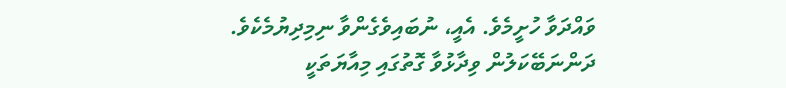ވައްދަވާ ހުށީމެވެ. އެއީ، ނުބައިވެގެންވާ ނިމިދިޔުމެކެވެ.
ދަންނަބޭކަލުން ވިދާޅުވާ ގޮތުގައި މިއާޔަތަކީ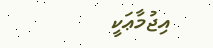އިޖުމާޢަކީ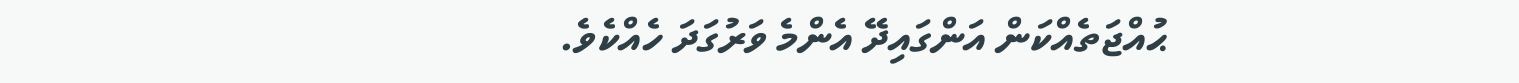ޙުއްޖަތެއްކަން އަންގައިދޭ އެންމެ ވަރުގަދަ ހެއްކެވެ.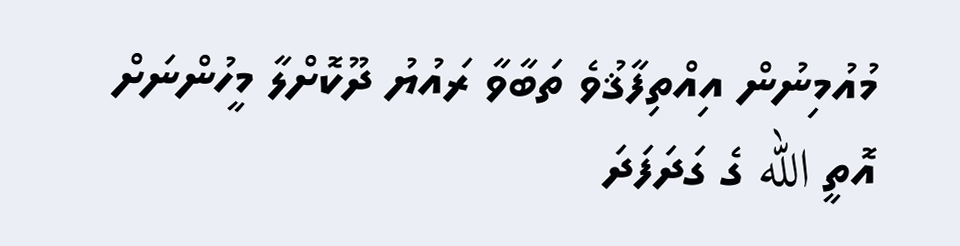މުއުމިނުން އިއްތިފާޤުވެ ތަބާވާ ރައުޔު ދޫކޮށްލާ މީހުންނަށް އޮތީ الله ގެ ގަދަފަދަ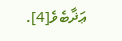ޢަޛާބެވެ[4].